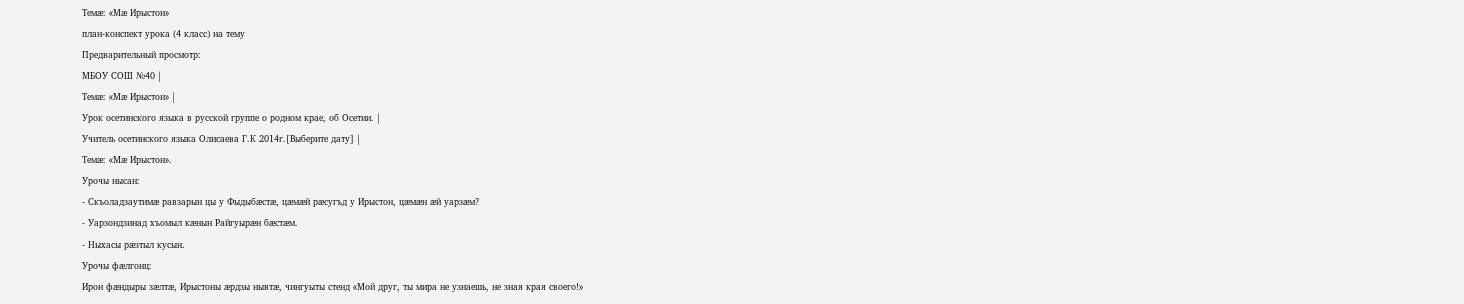Темæ: «Мæ Ирыстон»
план-конспект урока (4 класс) на тему
Предварительный просмотр:
МБОУ СОШ №40 |
Темæ: «Мæ Ирыстон» |
Урок осетинского языка в русской группе о родном крае, об Осетии. |
Учитель осетинского языка Олисаева Г.К 2014г.[Выберите дату] |
Темæ: «Мæ Ирыстон».
Урочы нысан:
- Скъоладзаутимæ равзарын цы у Фыдыбæстæ, цæмæй рæсугъд у Ирыстон, цæмæн æй уарзæм?
- Уарзондзинад хъомыл кæнын Райгуырæн бæстæм.
- Ныхасы рæзтыл кусын.
Урочы фæлгонц:
Ирон фæндыры зæлтæ, Ирыстоны æрдзы нывтæ, чингуыты стенд «Мой друг, ты мира не узнаешь, не зная края своего!»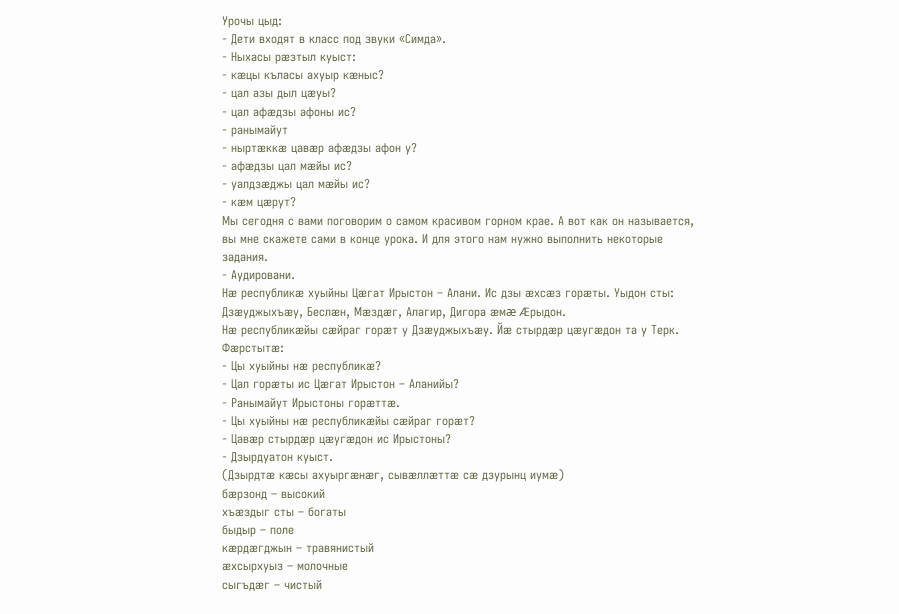Урочы цыд:
- Дети входят в класс под звуки «Симда».
- Ныхасы рæзтыл куыст:
- кæцы къласы ахуыр кæныс?
- цал азы дыл цæуы?
- цал афæдзы афоны ис?
- ранымайут
- ныртæккæ цавæр афæдзы афон у?
- афæдзы цал мæйы ис?
- уалдзæджы цал мæйы ис?
- кæм цæрут?
Мы сегодня с вами поговорим о самом красивом горном крае. А вот как он называется, вы мне скажете сами в конце урока. И для этого нам нужно выполнить некоторые задания.
- Аудировани.
Нæ республикæ хуыйны Цæгат Ирыстон – Алани. Ис дзы æхсæз горæты. Уыдон сты: Дзæуджыхъæу, Беслæн, Мæздæг, Алагир, Дигора æмæ Æрыдон.
Нæ республикæйы сæйраг горæт у Дзæуджыхъæу. Йæ стырдæр цæугæдон та у Терк.
Фæрстытæ:
- Цы хуыйны нæ республикæ?
- Цал горæты ис Цæгат Ирыстон – Аланийы?
- Ранымайут Ирыстоны горæттæ.
- Цы хуыйны нæ республикæйы сæйраг горæт?
- Цавæр стырдæр цæугæдон ис Ирыстоны?
- Дзырдуатон куыст.
(Дзырдтæ кæсы ахуыргæнæг, сывæллæттæ сæ дзурынц иумæ)
бæрзонд – высокий
хъæздыг сты – богаты
быдыр – поле
кæрдæгджын – травянистый
æхсырхуыз – молочные
сыгъдæг – чистый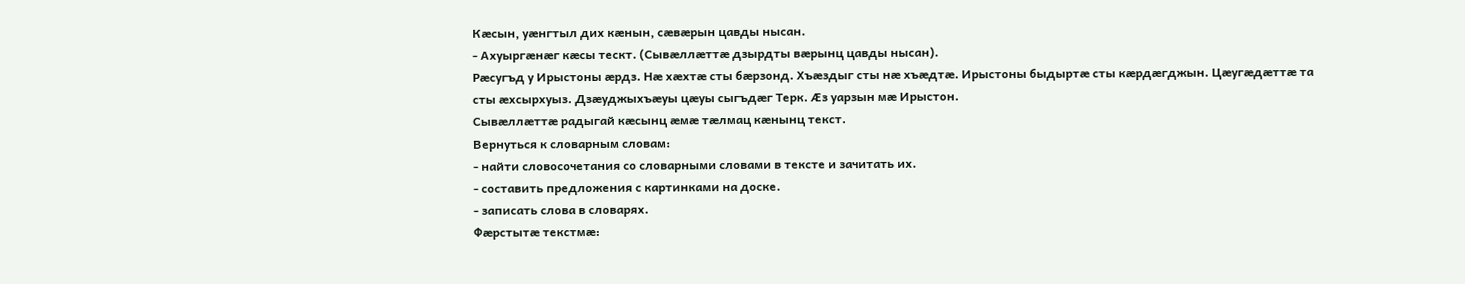Кæсын, уæнгтыл дих кæнын, сæвæрын цавды нысан.
- Ахуыргæнæг кæсы тескт. (Сывæллæттæ дзырдты вæрынц цавды нысан).
Рæсугъд у Ирыстоны æрдз. Нæ хæхтæ сты бæрзонд. Хъæздыг сты нæ хъæдтæ. Ирыстоны быдыртæ сты кæрдæгджын. Цæугæдæттæ та сты æхсырхуыз. Дзæуджыхъæуы цæуы сыгъдæг Терк. Æз уарзын мæ Ирыстон.
Сывæллæттæ радыгай кæсынц æмæ тæлмац кæнынц текст.
Вернуться к словарным словам:
- найти словосочетания со словарными словами в тексте и зачитать их.
- составить предложения с картинками на доске.
- записать слова в словарях.
Фæрстытæ текстмæ: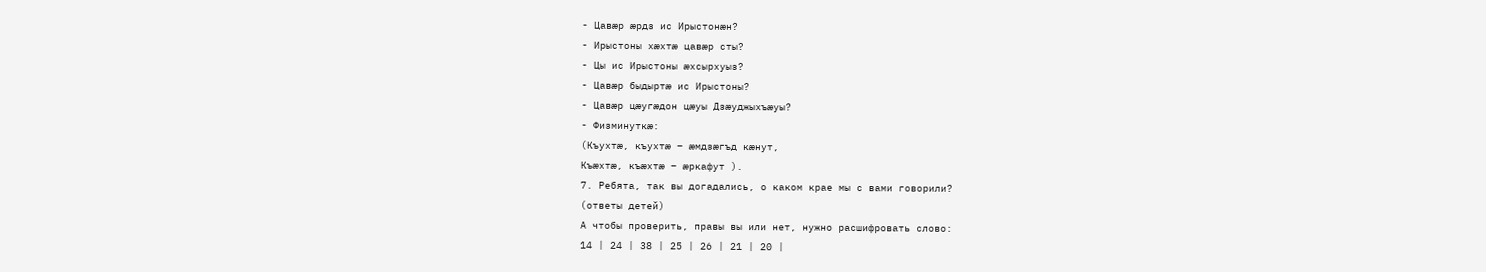- Цавæр æрдз ис Ирыстонæн?
- Ирыстоны хæхтæ цавæр сты?
- Цы ис Ирыстоны æхсырхуыз?
- Цавæр быдыртæ ис Ирыстоны?
- Цавæр цæугæдон цæуы Дзæуджыхъæуы?
- Физминуткæ:
(Къухтæ, къухтæ – æмдзæгъд кæнут,
Къæхтæ, къæхтæ – æркафут ).
7. Ребята, так вы догадались, о каком крае мы с вами говорили?
(ответы детей)
А чтобы проверить, правы вы или нет, нужно расшифровать слово:
14 | 24 | 38 | 25 | 26 | 21 | 20 |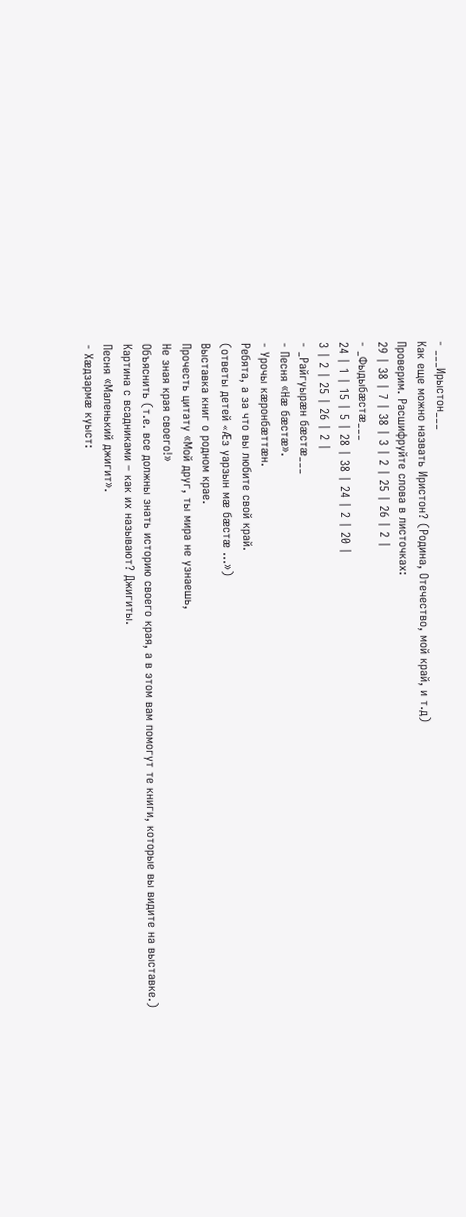- ___Ирыстон___
Как еще можно назвать Иристон? (Родина, Отечество, мой край, и т.д)
Проверим. Расшифруйте слова в листочках:
29 | 38 | 7 | 38 | 3 | 2 | 25 | 26 | 2 |
- _Фыдыбæстæ___
24 | 1 | 15 | 5 | 28 | 38 | 24 | 2 | 20 |
3 | 2 | 25 | 26 | 2 |
- _Райгуырæн бæстæ___
- Песня «Нæ бæстæ».
- Урочы кæронбæттæн.
Ребята, а за что вы любите свой край.
(ответы детей «Æз уарзын мæ бæстæ …»)
Выставка книг о родном крае.
Прочесть цитату «Мой друг, ты мира не узнаешь,
Не зная края своего!»
Объяснить (т.е. все должны знать историю своего края, а в этом вам помогут те книги, которые вы видите на выставке.)
Картина с всадниками – как их называют? Джигиты.
Песня «Маленький джигит».
- Хæдзармæ куыст: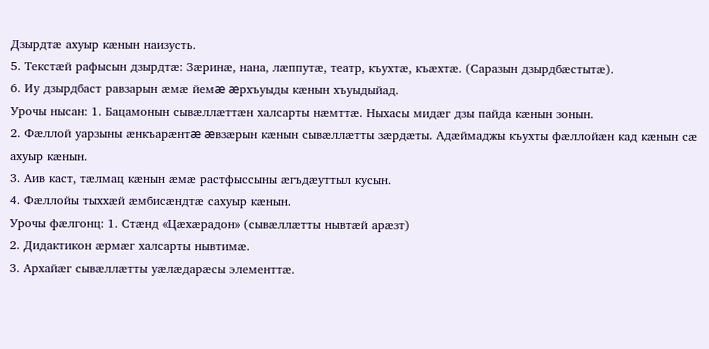Дзырдтæ ахуыр кæнын наизусть.
5. Текстæй рафысын дзырдтæ: Зæринæ, нана, лæппутæ, театр, къухтæ, къæхтæ. (Саразын дзырдбæстытæ).
6. Иу дзырдбаст равзарын æмæ йемæ æрхъуыды кæнын хъуыдыйад.
Урочы нысан: 1. Бацамонын сывæллæттæн халсарты нæмттæ. Ныхасы мидæг дзы пайда кæнын зонын.
2. Фæллой уарзыны æнкъарæнтæ æвзæрын кæнын сывæллæтты зæрдæты. Адæймаджы къухты фæллойæн кад кæнын сæ ахуыр кæнын.
3. Аив каст, тæлмац кæнын æмæ растфыссыны æгъдæуттыл кусын.
4. Фæллойы тыххæй æмбисæндтæ сахуыр кæнын.
Урочы фæлгонц: 1. Стæнд «Цæхæрадон» (сывæллæтты нывтæй арæзт)
2. Дидактикон æрмæг халсарты нывтимæ.
3. Архайæг сывæллæтты уæлæдарæсы элементтæ.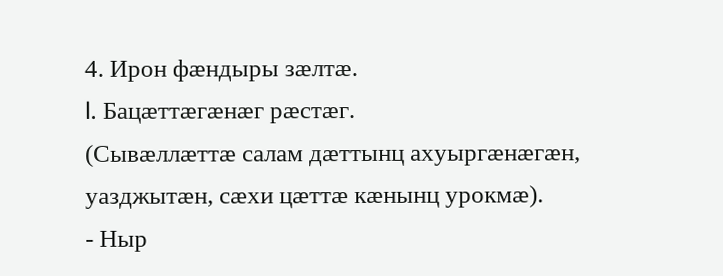4. Ирон фæндыры зæлтæ.
I. Бацæттæгæнæг рæстæг.
(Сывæллæттæ салам дæттынц ахуыргæнæгæн, уазджытæн, сæхи цæттæ кæнынц урокмæ).
- Ныр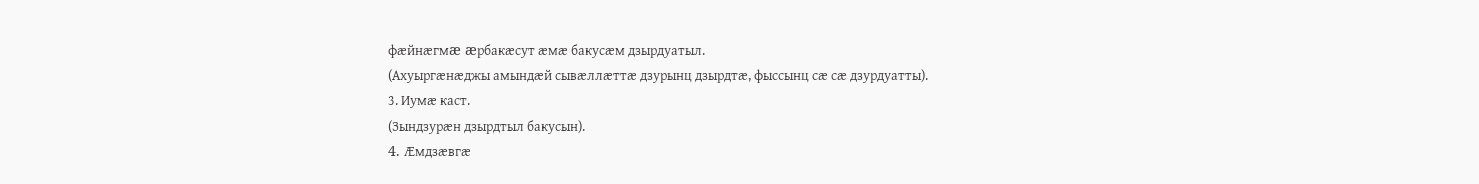фæйнæгмæ æрбакæсут æмæ бакусæм дзырдуатыл.
(Ахуыргæнæджы амындæй сывæллæттæ дзурынц дзырдтæ, фыссынц сæ сæ дзурдуатты).
3. Иумæ каст.
(Зындзурæн дзырдтыл бакусын).
4. Æмдзæвгæ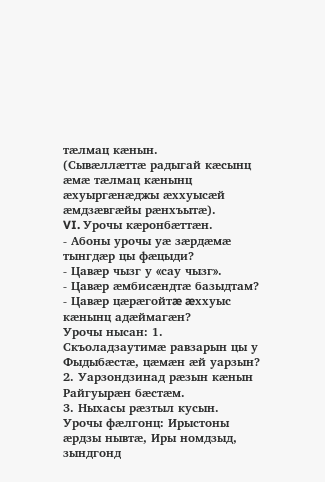тæлмац кæнын.
(Сывæллæттæ радыгай кæсынц æмæ тæлмац кæнынц æхуыргæнæджы æххуысæй æмдзæвгæйы рæнхъытæ).
VI. Урочы кæронбæттæн.
- Абоны урочы уæ зæрдæмæ тынгдæр цы фæцыди?
- Цавæр чызг у «сау чызг».
- Цавæр æмбисæндтæ базыдтам?
- Цавæр цæрæгойтæ æххуыс кæнынц адæймагæн?
Урочы нысан: 1. Скъоладзаутимæ равзарын цы у Фыдыбæстæ, цæмæн æй уарзын?
2. Уарзондзинад рæзын кæнын Райгуырæн бæстæм.
3. Ныхасы рæзтыл кусын.
Урочы фæлгонц: Ирыстоны æрдзы нывтæ, Иры номдзыд, зындгонд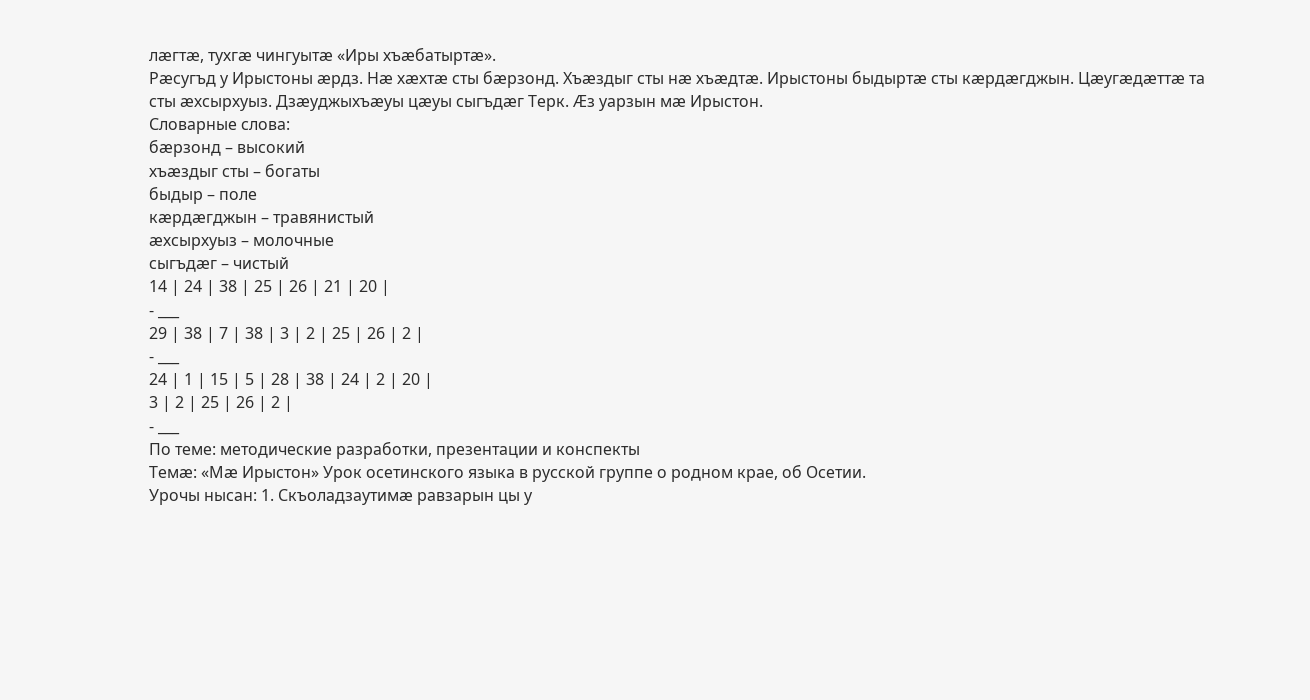лæгтæ, тухгæ чингуытæ «Иры хъæбатыртæ».
Рæсугъд у Ирыстоны æрдз. Нæ хæхтæ сты бæрзонд. Хъæздыг сты нæ хъæдтæ. Ирыстоны быдыртæ сты кæрдæгджын. Цæугæдæттæ та сты æхсырхуыз. Дзæуджыхъæуы цæуы сыгъдæг Терк. Æз уарзын мæ Ирыстон.
Словарные слова:
бæрзонд – высокий
хъæздыг сты – богаты
быдыр – поле
кæрдæгджын – травянистый
æхсырхуыз – молочные
сыгъдæг – чистый
14 | 24 | 38 | 25 | 26 | 21 | 20 |
- ___
29 | 38 | 7 | 38 | 3 | 2 | 25 | 26 | 2 |
- ___
24 | 1 | 15 | 5 | 28 | 38 | 24 | 2 | 20 |
3 | 2 | 25 | 26 | 2 |
- ___
По теме: методические разработки, презентации и конспекты
Темæ: «Мæ Ирыстон» Урок осетинского языка в русской группе о родном крае, об Осетии.
Урочы нысан: 1. Скъоладзаутимæ равзарын цы у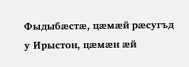Фыдыбæстæ, цæмæй рæсугъд у Ирыстон, цæмæн æй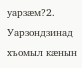уарзæм?2. Уарзондзинад хъомыл кæнын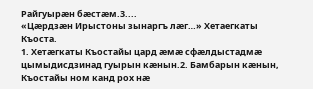Райгуырæн бæстæм.3....
«Цæрдзæн Ирыстоны зынаргъ лæг…» Хетаегкаты Къоста.
1. Хетæгкаты Къостайы цард æмæ сфæлдыстадмæ цымыдисдзинад гуырын кæнын.2. Бамбарын кæнын, Къостайы ном канд рох нæ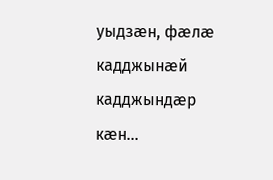уыдзæн, фæлæ кадджынæй кадджындæр кæн...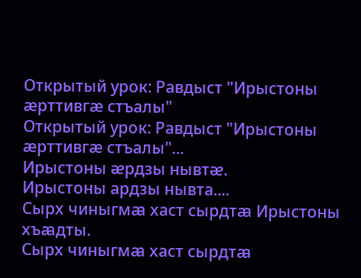Открытый урок: Равдыст "Ирыстоны æрттивгæ стъалы"
Открытый урок: Равдыст "Ирыстоны æрттивгæ стъалы"...
Ирыстоны ᴂрдзы нывтᴂ.
Ирыстоны ардзы нывта....
Сырх чиныгмꜳ хаст сырдтꜳ Ирыстоны хъꜳдты.
Сырх чиныгмꜳ хаст сырдтꜳ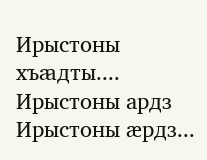Ирыстоны хъꜳдты....
Ирыстоны ардз
Ирыстоны æрдз...